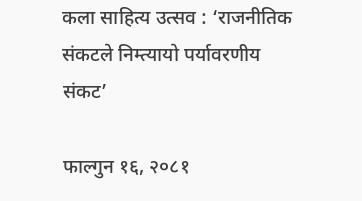कला साहित्य उत्सव : ‘राजनीतिक संकटले निम्त्यायो पर्यावरणीय संकट’

फाल्गुन १६, २०८१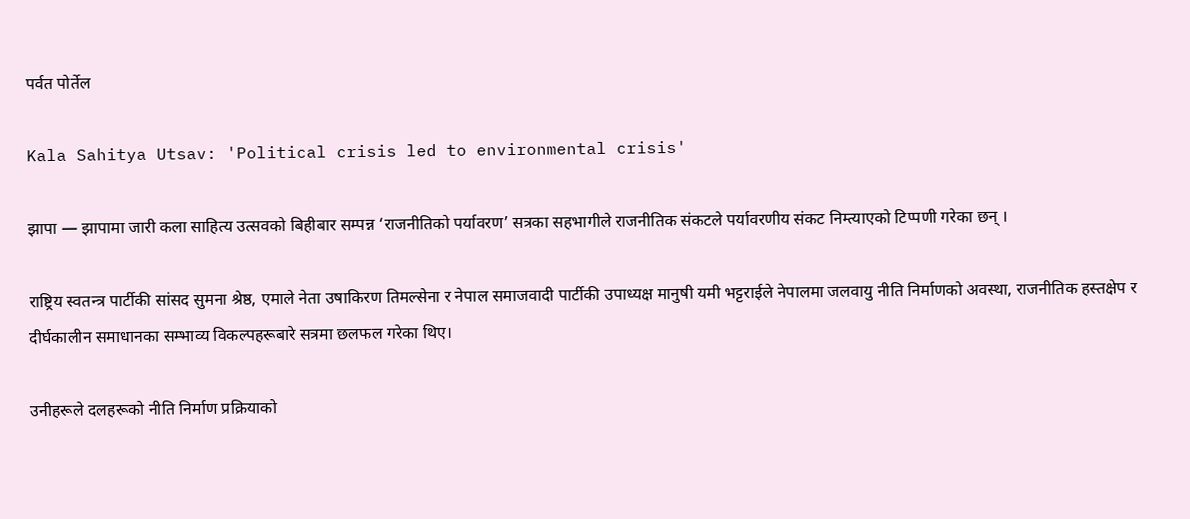पर्वत पोर्तेल

Kala Sahitya Utsav: 'Political crisis led to environmental crisis'

झापा — झापामा जारी कला साहित्य उत्सवको बिहीबार सम्पन्न ‘राजनीतिको पर्यावरण’ सत्रका सहभागीले राजनीतिक संकटले पर्यावरणीय संकट निम्त्याएको टिप्पणी गरेका छन् ।

राष्ट्रिय स्वतन्त्र पार्टीकी सांसद सुमना श्रेष्ठ, एमाले नेता उषाकिरण तिमल्सेना र नेपाल समाजवादी पार्टीकी उपाध्यक्ष मानुषी यमी भट्टराईले नेपालमा जलवायु नीति निर्माणको अवस्था, राजनीतिक हस्तक्षेप र दीर्घकालीन समाधानका सम्भाव्य विकल्पहरूबारे सत्रमा छलफल गरेका थिए।

उनीहरूले दलहरूको नीति निर्माण प्रक्रियाको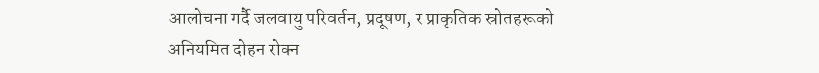आलोचना गर्दै जलवायु परिवर्तन, प्रदूषण, र प्राकृतिक स्रोतहरूको अनियमित दोहन रोक्न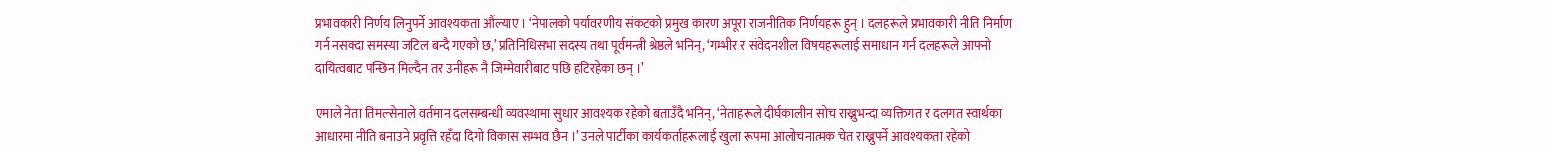प्रभावकारी निर्णय लिनुपर्ने आवश्यकता औंल्याए । ‘नेपालको पर्यावरणीय संकटको प्रमुख कारण अपूरा राजनीतिक निर्णयहरू हुन् । दलहरूले प्रभावकारी नीति निर्माण गर्न नसक्दा समस्या जटिल बन्दै गएको छ,’ प्रतिनिधिसभा सदस्य तथा पूर्वमन्त्री श्रेष्ठले भनिन्, ‘गम्भीर र संवेदनशील विषयहरूलाई समाधान गर्न दलहरूले आफ्नो दायित्वबाट पन्छिन मिल्दैन तर उनीहरू नै जिम्मेवारीबाट पछि हटिरहेका छन् ।’

एमाले नेता तिमल्सेनाले वर्तमान दलसम्बन्धी व्यवस्थामा सुधार आवश्यक रहेको बताउँदै भनिन्, ‘नेताहरूले दीर्घकालीन सोच राख्नुभन्दा व्यक्तिगत र दलगत स्वार्थका आधारमा नीति बनाउने प्रवृत्ति रहँदा दिगो विकास सम्भव छैन ।’ उनले पार्टीका कार्यकर्ताहरूलाई खुला रूपमा आलोचनात्मक चेत राख्नुपर्ने आवश्यकता रहेको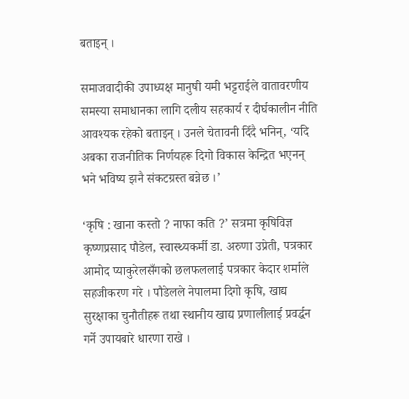बताइन् ।

समाजवादीकी उपाध्यक्ष मानुषी यमी भट्टराईले वातावरणीय समस्या समाधानका लागि दलीय सहकार्य र दीर्घकालीन नीति आवश्यक रहेको बताइन् । उनले चेतावनी दिँदै भनिन्, ‘यदि अबका राजनीतिक निर्णयहरू दिगो विकास केन्द्रित भएनन् भने भविष्य झनै संकटग्रस्त बन्नेछ ।’

‘कृषि : खाना कस्तो ? नाफा कति ?’ सत्रमा कृषिविज्ञ कृष्णप्रसाद पौडेल, स्वास्थ्यकर्मी डा. अरुणा उप्रेती, पत्रकार आमोद प्याकुरेलसँगको छलफललाई पत्रकार केदार शर्माले सहजीकरण गरे । पौडेलले नेपालमा दिगो कृषि, खाद्य सुरक्षाका चुनौतीहरू तथा स्थानीय खाद्य प्रणालीलाई प्रवर्द्धन गर्ने उपायबारे धारणा राखे ।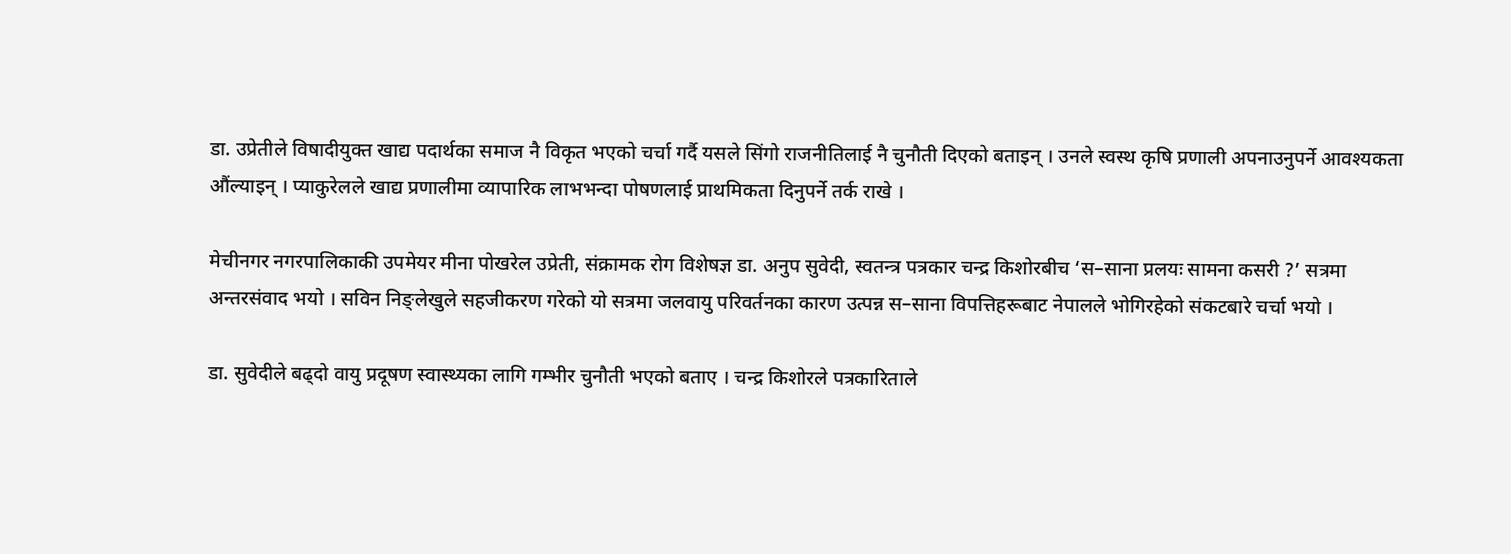डा. उप्रेतीले विषादीयुक्त खाद्य पदार्थका समाज नै विकृत भएको चर्चा गर्दै यसले सिंगो राजनीतिलाई नै चुनौती दिएको बताइन् । उनले स्वस्थ कृषि प्रणाली अपनाउनुपर्ने आवश्यकता औंल्याइन् । प्याकुरेलले खाद्य प्रणालीमा व्यापारिक लाभभन्दा पोषणलाई प्राथमिकता दिनुपर्ने तर्क राखे ।

मेचीनगर नगरपालिकाकी उपमेयर मीना पोखरेल उप्रेती, संक्रामक रोग विशेषज्ञ डा. अनुप सुवेदी, स्वतन्त्र पत्रकार चन्द्र किशोरबीच ‘स–साना प्रलयः सामना कसरी ?’ सत्रमा अन्तरसंवाद भयो । सविन निङ्लेखुले सहजीकरण गरेको यो सत्रमा जलवायु परिवर्तनका कारण उत्पन्न स–साना विपत्तिहरूबाट नेपालले भोगिरहेको संकटबारे चर्चा भयो ।

डा. सुवेदीले बढ्दो वायु प्रदूषण स्वास्थ्यका लागि गम्भीर चुनौती भएको बताए । चन्द्र किशोरले पत्रकारिताले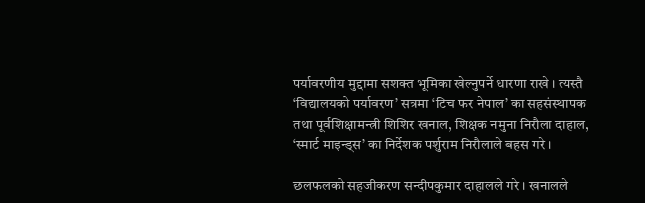पर्यावरणीय मुद्दामा सशक्त भूमिका खेल्नुपर्ने धारणा राखे । त्यस्तै ‘विद्यालयको पर्यावरण’ सत्रमा ‘टिच फर नेपाल’ का सहसंस्थापक तथा पूर्वशिक्षामन्त्री शिशिर खनाल, शिक्षक नमुना निरौला दाहाल, ‘स्मार्ट माइन्ड्स’ का निर्देशक पर्शुराम निरौलाले बहस गरे ।

छलफलको सहजीकरण सन्दीपकुमार दाहालले गरे । खनालले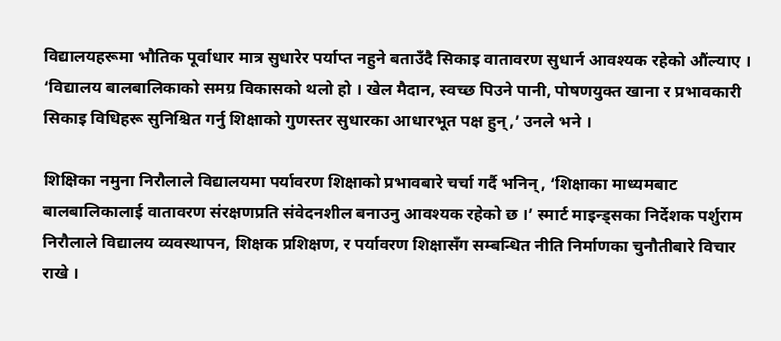विद्यालयहरूमा भौतिक पूर्वाधार मात्र सुधारेर पर्याप्त नहुने बताउँदै सिकाइ वातावरण सुधार्न आवश्यक रहेको औंल्याए । ‘विद्यालय बालबालिकाको समग्र विकासको थलो हो । खेल मैदान, स्वच्छ पिउने पानी, पोषणयुक्त खाना र प्रभावकारी सिकाइ विधिहरू सुनिश्चित गर्नु शिक्षाको गुणस्तर सुधारका आधारभूत पक्ष हुन्,’ उनले भने ।

शिक्षिका नमुना निरौलाले विद्यालयमा पर्यावरण शिक्षाको प्रभावबारे चर्चा गर्दै भनिन्, ‘शिक्षाका माध्यमबाट बालबालिकालाई वातावरण संरक्षणप्रति संवेदनशील बनाउनु आवश्यक रहेको छ ।’ स्मार्ट माइन्ड्सका निर्देशक पर्शुराम निरौलाले विद्यालय व्यवस्थापन, शिक्षक प्रशिक्षण, र पर्यावरण शिक्षासँग सम्बन्धित नीति निर्माणका चुनौतीबारे विचार राखे ।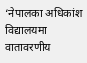‘नेपालका अधिकांश विद्यालयमा वातावरणीय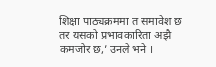शिक्षा पाठ्यक्रममा त समावेश छ तर यसको प्रभावकारिता अझै कमजोर छ,’ उनले भने ।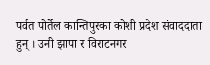पर्वत पोर्तेल कान्तिपुरका कोशी प्रदेश संवाददाता हुन् । उनी झापा र विराटनगर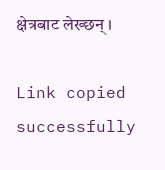क्षेत्रबाट लेख्छन् ।

Link copied successfully